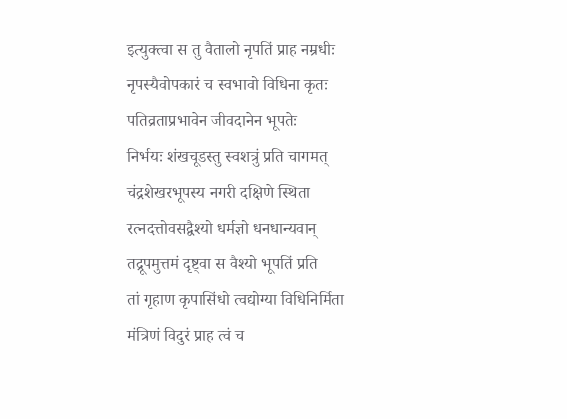इत्युक्त्वा स तु वैतालो नृपतिं प्राह नम्रधीः
नृपस्यैवोपकारं च स्वभावो विधिना कृतः
पतिव्रताप्रभावेन जीवदानेन भूपतेः
निर्भयः शंखचूडस्तु स्वशत्रुं प्रति चागमत्
चंद्रशेखरभूपस्य नगरी दक्षिणे स्थिता
रत्नदत्तोवसद्वैश्यो धर्मज्ञो धनधान्यवान्
तद्रूपमुत्तमं दृष्ट्वा स वैश्यो भूपतिं प्रति
तां गृहाण कृपासिंधो त्वद्योग्या विधिनिर्मिता
मंत्रिणं विदुरं प्राह त्वं च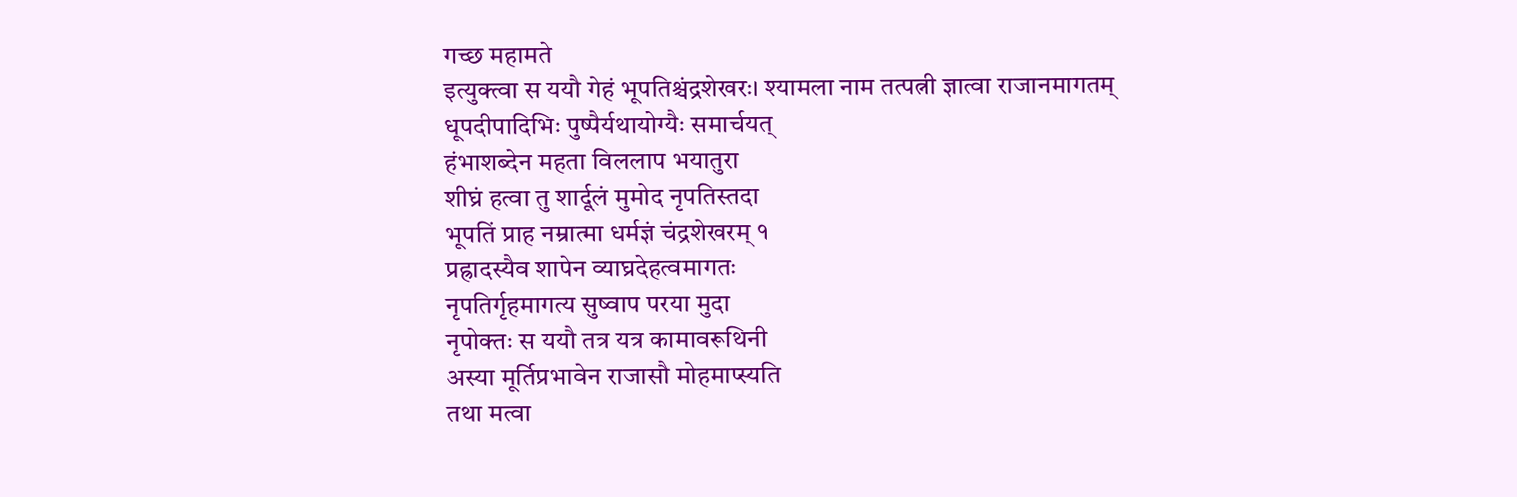गच्छ महामते
इत्युक्त्वा स ययौ गेहं भूपतिश्चंद्रशेखरः। श्यामला नाम तत्पत्नी ज्ञात्वा राजानमागतम्
धूपदीपादिभिः पुष्पैर्यथायोग्यैः समार्चयत्
हंभाशब्देन महता विललाप भयातुरा
शीघ्रं हत्वा तु शार्दूलं मुमोद नृपतिस्तदा
भूपतिं प्राह नम्रात्मा धर्मज्ञं चंद्रशेखरम् १
प्रह्रादस्यैव शापेन व्याघ्रदेहत्वमागतः
नृपतिर्गृहमागत्य सुष्वाप परया मुदा
नृपोक्तः स ययौ तत्र यत्र कामावरूथिनी
अस्या मूर्तिप्रभावेन राजासौ मोहमाप्स्यति
तथा मत्वा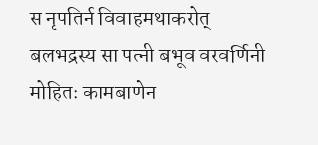स नृपतिर्न विवाहमथाकरोत्
बलभद्रस्य सा पत्नी बभूव वरवर्णिनी
मोहितः कामबाणेन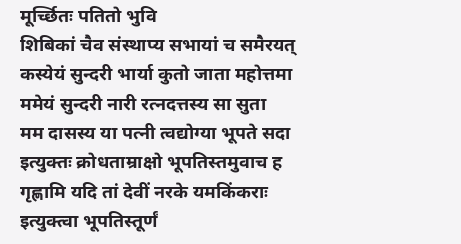मूर्च्छितः पतितो भुवि
शिबिकां चैव संस्थाप्य सभायां च समैरयत्
कस्येयं सुन्दरी भार्या कुतो जाता महोत्तमा
ममेयं सुन्दरी नारी रत्नदत्तस्य सा सुता
मम दासस्य या पत्नी त्वद्योग्या भूपते सदा
इत्युक्तः क्रोधताम्राक्षो भूपतिस्तमुवाच ह
गृह्णामि यदि तां देवीं नरके यमकिंकराः
इत्युक्त्वा भूपतिस्तूर्णं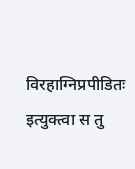विरहाग्निप्रपीडितः
इत्युक्त्वा स तु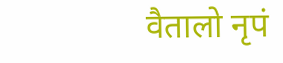वैतालो नृपं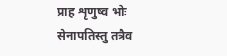प्राह शृणुष्व भोः
सेनापतिस्तु तत्रैव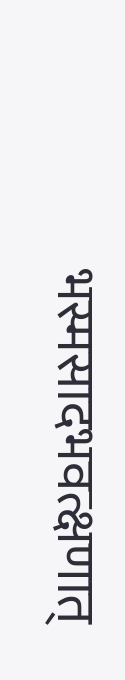भस्मसादभवत्क्षणात्